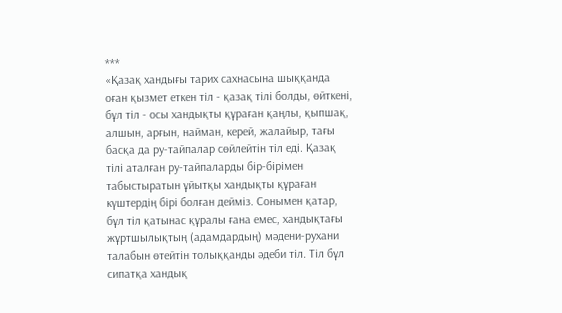***
«Қазақ хандығы тарих сахнасына шыққанда оған қызмет еткен тіл - қазақ тілі болды, өйткені, бұл тіл - осы хандықты құраған қаңлы, қыпшақ, алшын, арғын, найман, керей, жалайыр, тағы басқа да ру-тайпалар сөйлейтін тіл еді. Қазақ тілі аталған ру-тайпаларды бір-бірімен табыстыратын ұйытқы хандықты құраған күштердің бірі болған дейміз. Сонымен қатар, бұл тіл қатынас құралы ғана емес, хандықтағы жұртшылықтың (адамдардың) мәдени-рухани талабын өтейтін толыққанды әдеби тіл. Тіл бұл сипатқа хандық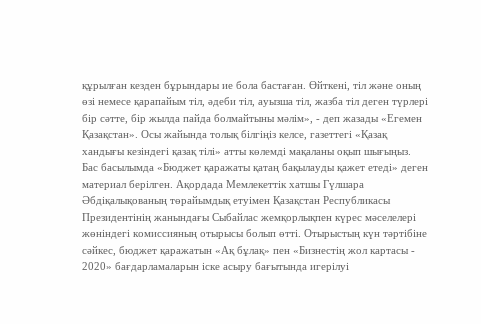құрылған кезден бұрындары ие бола бастаған. Өйткені, тіл және оның өзі немесе қарапайым тіл, әдеби тіл, ауызша тіл, жазба тіл деген түрлері бір сәтте, бір жылда пайда болмайтыны мәлім», - деп жазады «Егемен Қазақстан». Осы жайында толық білгіңіз келсе, газеттегі «Қазақ хандығы кезіндегі қазақ тілі» атты көлемді мақаланы оқып шығыңыз.
Бас басылымда «Бюджет қаражаты қатаң бақылауды қажет етеді» деген материал берілген. Ақордада Мемлекеттік хатшы Гүлшара Әбдіқалықованың төрайымдық етуімен Қазақстан Республикасы Президентінің жанындағы Сыбайлас жемқорлықпен күрес мәселелері жөніндегі комиссияның отырысы болып өтті. Отырыстың күн тәртібіне сәйкес, бюджет қаражатын «Ақ бұлақ» пен «Бизнестің жол картасы - 2020» бағдарламаларын іске асыру бағытында игерілуі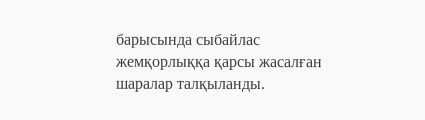барысында сыбайлас жемқорлыққа қарсы жасалған шаралар талқыланды.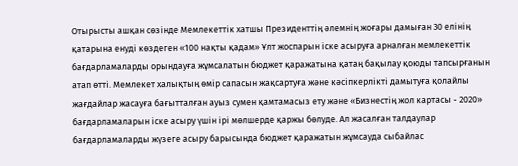Отырысты ашқан сөзінде Мемлекеттік хатшы Президенттің әлемнің жоғары дамыған 30 елінің қатарына енуді көздеген «100 нақты қадам» Ұлт жоспарын іске асыруға арналған мемлекеттік бағдарламаларды орындауға жұмсалатын бюджет қаражатына қатаң бақылау қоюды тапсырғанын атап өтті. Мемлекет халықтың өмір сапасын жақсартуға және кәсіпкерлікті дамытуға қолайлы жағдайлар жасауға бағытталған ауыз сумен қамтамасыз ету және «Бизнестің жол картасы - 2020» бағдарламаларын іске асыру үшін ірі мөлшерде қаржы бөлуде. Ал жасалған талдаулар бағдарламаларды жүзеге асыру барысында бюджет қаражатын жұмсауда сыбайлас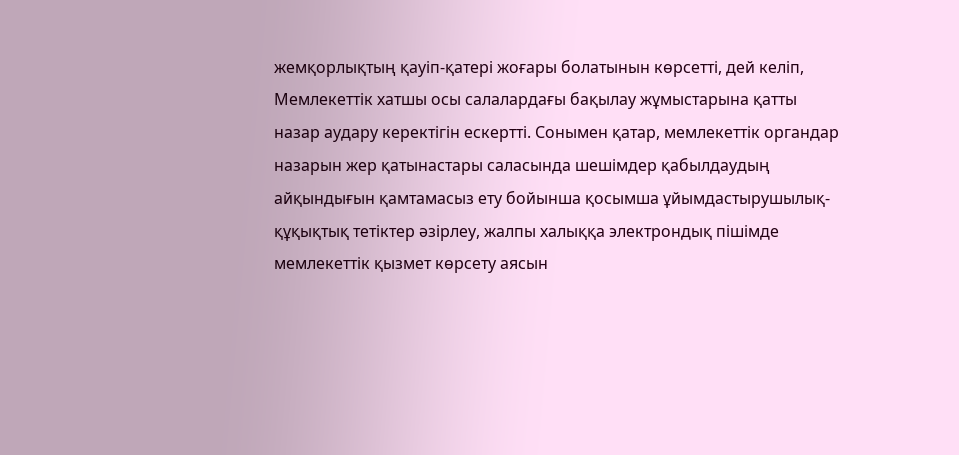жемқорлықтың қауіп-қатері жоғары болатынын көрсетті, дей келіп, Мемлекеттік хатшы осы салалардағы бақылау жұмыстарына қатты назар аудару керектігін ескертті. Сонымен қатар, мемлекеттік органдар назарын жер қатынастары саласында шешімдер қабылдаудың айқындығын қамтамасыз ету бойынша қосымша ұйымдастырушылық-құқықтық тетіктер әзірлеу, жалпы халыққа электрондық пішімде мемлекеттік қызмет көрсету аясын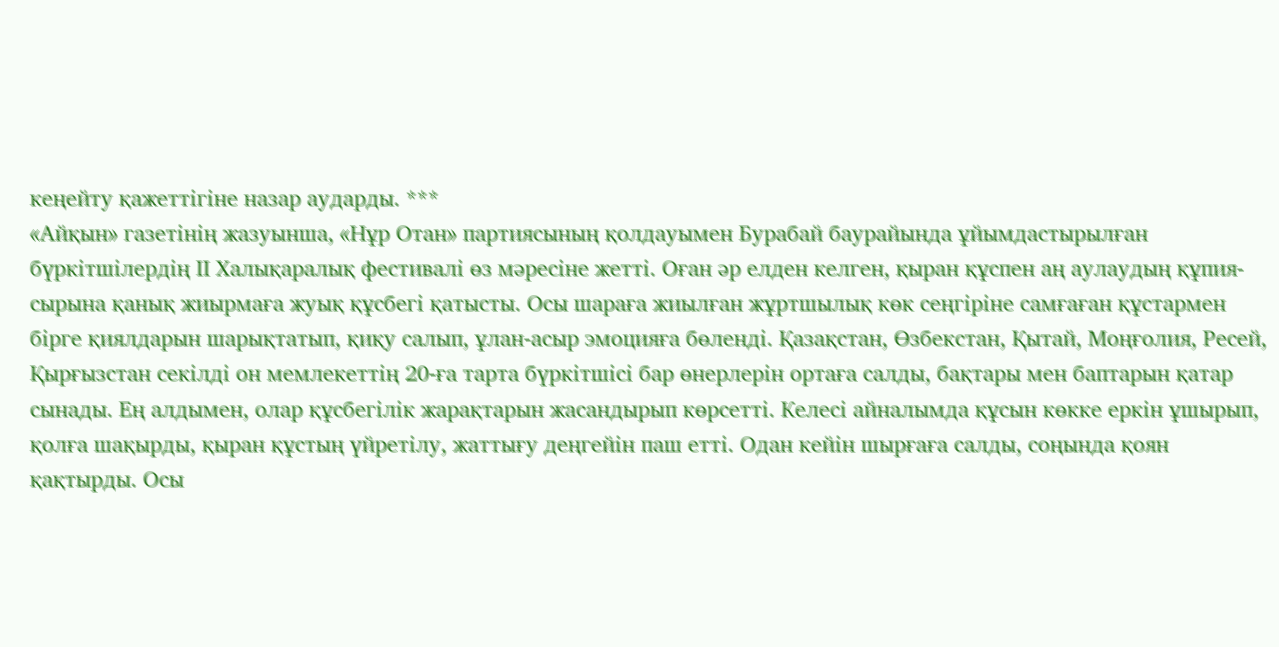кеңейту қажеттігіне назар аударды. ***
«Айқын» газетінің жазуынша, «Нұр Отан» партиясының қолдауымен Бурабай баурайында ұйымдастырылған бүркітшілердің ІІ Халықаралық фестивалі өз мәресіне жетті. Оған әр елден келген, қыран құспен аң аулаудың құпия-сырына қанық жиырмаға жуық құсбегі қатысты. Осы шараға жиылған жұртшылық көк сеңгіріне самғаған құстармен бірге қиялдарын шарықтатып, қиқу салып, ұлан-асыр эмоцияға бөленді. Қазақстан, Өзбекстан, Қытай, Моңғолия, Ресей, Қырғызстан секілді он мемлекеттің 20-ға тарта бүркітшісі бар өнерлерін ортаға салды, бақтары мен баптарын қатар сынады. Ең алдымен, олар құсбегілік жарақтарын жасандырып көрсетті. Келесі айналымда құсын көкке еркін ұшырып, қолға шақырды, қыран құстың үйретілу, жаттығу деңгейін паш етті. Одан кейін шырғаға салды, соңында қоян қақтырды. Осы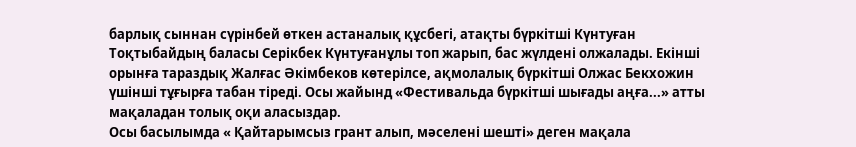барлық сыннан сүрінбей өткен астаналық құсбегі, атақты бүркітші Күнтуған Тоқтыбайдың баласы Серікбек Күнтуғанұлы топ жарып, бас жүлдені олжалады. Екінші орынға тараздық Жалғас Әкімбеков көтерілсе, ақмолалық бүркітші Олжас Бекхожин үшінші тұғырға табан тіреді. Осы жайынд «Фестивальда бүркітші шығады аңға...» атты мақаладан толық оқи аласыздар.
Осы басылымда « Қайтарымсыз грант алып, мәселені шешті» деген мақала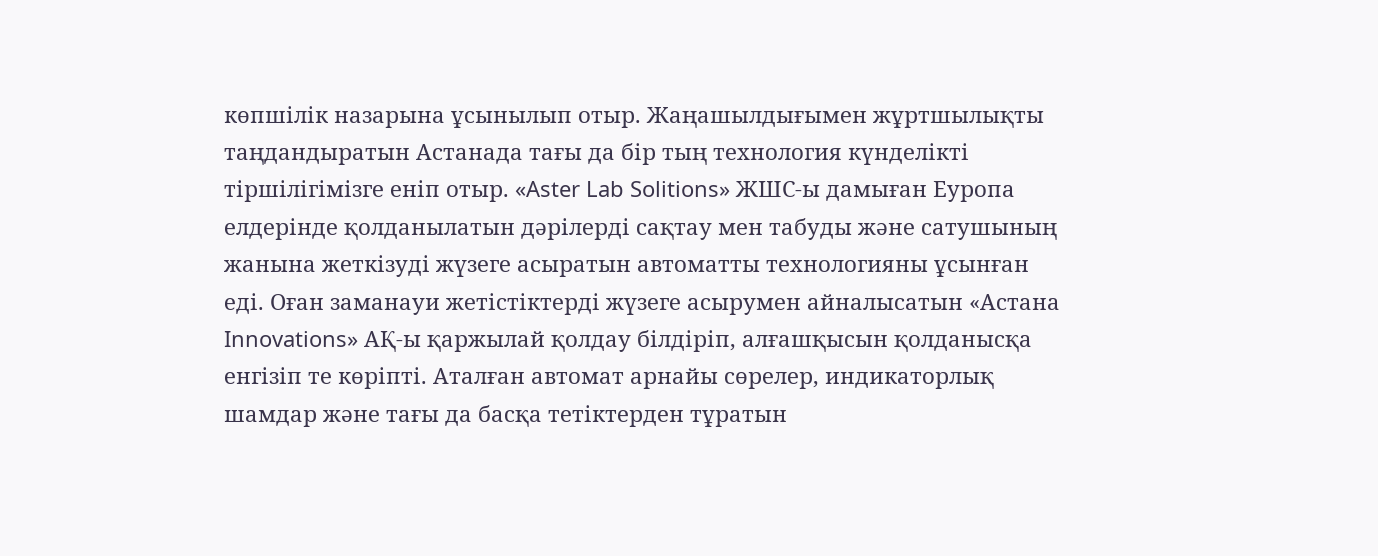көпшілік назарына ұсынылып отыр. Жаңашылдығымен жұртшылықты таңдандыратын Астанада тағы да бір тың технология күнделікті тіршілігімізге еніп отыр. «Aster Lab Solitions» ЖШС-ы дамыған Еуропа елдерінде қолданылатын дәрілерді сақтау мен табуды және сатушының жанына жеткізуді жүзеге асыратын автоматты технологияны ұсынған еді. Оған заманауи жетістіктерді жүзеге асырумен айналысатын «Астана Innovations» АҚ-ы қаржылай қолдау білдіріп, алғашқысын қолданысқа енгізіп те көріпті. Аталған автомат арнайы сөрелер, индикаторлық шамдар және тағы да басқа тетіктерден тұратын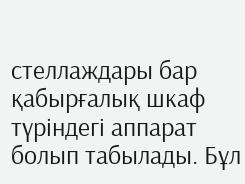стеллаждары бар қабырғалық шкаф түріндегі аппарат болып табылады. Бұл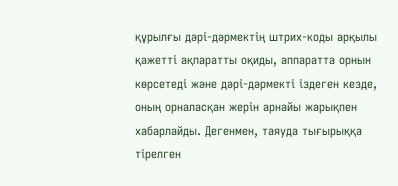құрылғы дәрі-дәрмектің штрих-коды арқылы қажетті ақпаратты оқиды, аппаратта орнын көрсетеді және дәрі-дәрмекті іздеген кезде, оның орналасқан жерін арнайы жарықпен хабарлайды. Дегенмен, таяуда тығырыққа тірелген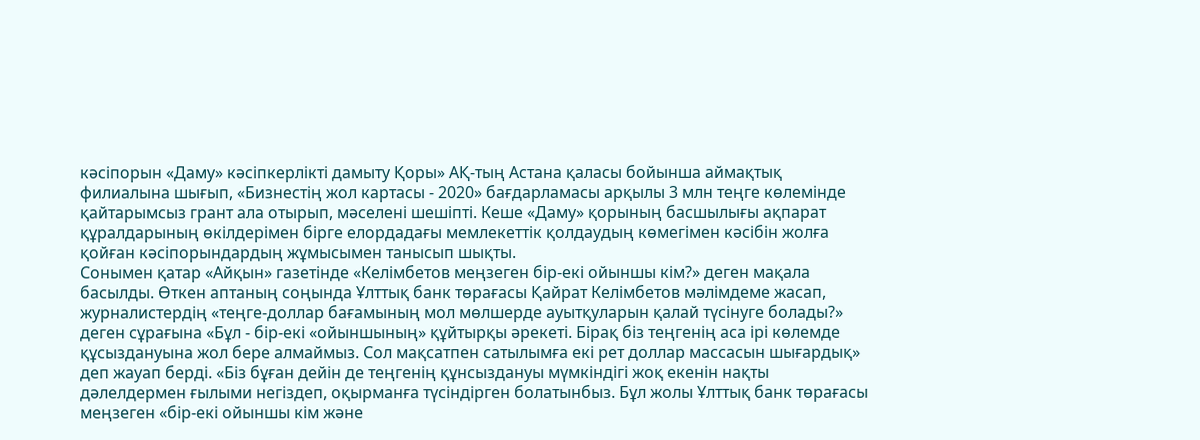кәсіпорын «Даму» кәсіпкерлікті дамыту Қоры» АҚ-тың Астана қаласы бойынша аймақтық филиалына шығып, «Бизнестің жол картасы - 2020» бағдарламасы арқылы 3 млн теңге көлемінде қайтарымсыз грант ала отырып, мәселені шешіпті. Кеше «Даму» қорының басшылығы ақпарат құралдарының өкілдерімен бірге елордадағы мемлекеттік қолдаудың көмегімен кәсібін жолға қойған кәсіпорындардың жұмысымен танысып шықты.
Сонымен қатар «Айқын» газетінде «Келімбетов меңзеген бір-екі ойыншы кім?» деген мақала басылды. Өткен аптаның соңында Ұлттық банк төрағасы Қайрат Келімбетов мәлімдеме жасап, журналистердің «теңге-доллар бағамының мол мөлшерде ауытқуларын қалай түсінуге болады?» деген сұрағына «Бұл - бір-екі «ойыншының» құйтырқы әрекеті. Бірақ біз теңгенің аса ірі көлемде құсыздануына жол бере алмаймыз. Сол мақсатпен сатылымға екі рет доллар массасын шығардық» деп жауап берді. «Біз бұған дейін де теңгенің құнсыздануы мүмкіндігі жоқ екенін нақты дәлелдермен ғылыми негіздеп, оқырманға түсіндірген болатынбыз. Бұл жолы Ұлттық банк төрағасы меңзеген «бір-екі ойыншы кім және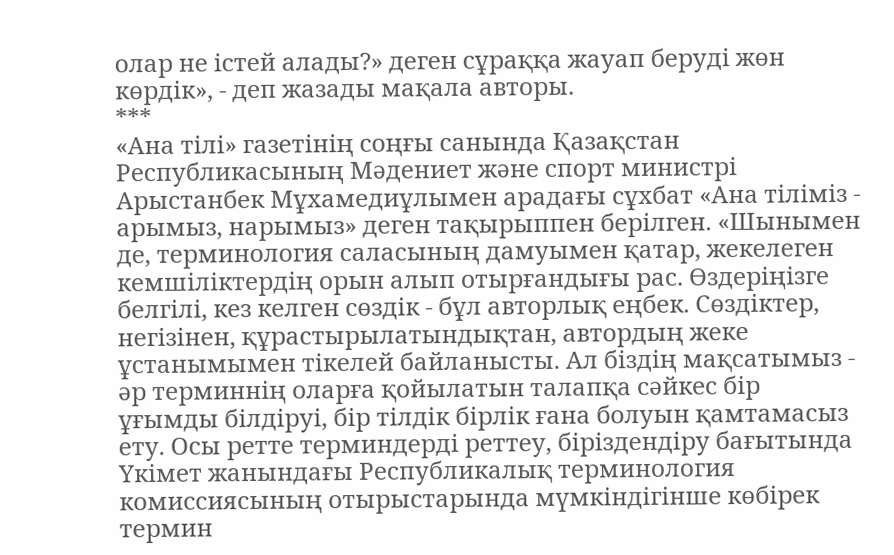олар не істей алады?» деген сұраққа жауап беруді жөн көрдік», - деп жазады мақала авторы.
***
«Ана тілі» газетінің соңғы санында Қазақстан Республикасының Мәдениет және спорт министрі Арыстанбек Мұхамедиұлымен арадағы сұхбат «Ана тіліміз - арымыз, нарымыз» деген тақырыппен берілген. «Шынымен де, терминология саласының дамуымен қатар, жекелеген кемшіліктердің орын алып отырғандығы рас. Өздеріңізге белгілі, кез келген сөздік - бұл авторлық еңбек. Сөздіктер, негізінен, құрастырылатындықтан, автордың жеке ұстанымымен тікелей байланысты. Ал біздің мақсатымыз - әр терминнің оларға қойылатын талапқа сәйкес бір ұғымды білдіруі, бір тілдік бірлік ғана болуын қамтамасыз ету. Осы ретте терминдерді реттеу, біріздендіру бағытында Үкімет жанындағы Республикалық терминология комиссиясының отырыстарында мүмкіндігінше көбірек термин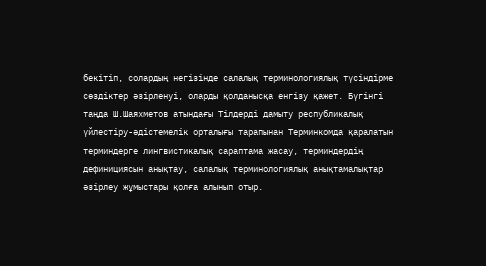бекітіп, солардың негізінде салалық терминологиялық түсіндірме сөздіктер әзірленуі, оларды қолданысқа енгізу қажет. Бүгінгі таңда Ш.Шаяхметов атындағы Тілдерді дамыту республикалық үйлестіру-әдістемелік орталығы тарапынан Терминкомда қаралатын терминдерге лингвистикалық сараптама жасау, терминдердің дефинициясын анықтау, салалық терминологиялық анықтамалықтар әзірлеу жұмыстары қолға алынып отыр.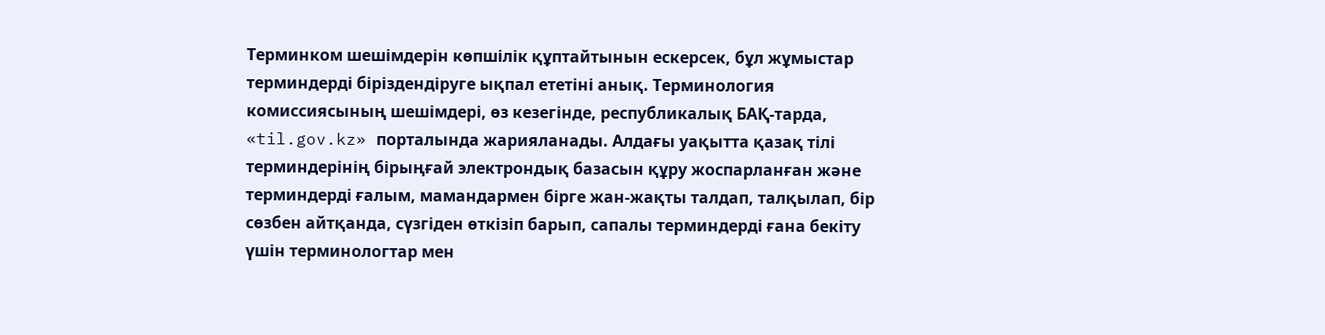Терминком шешімдерін көпшілік құптайтынын ескерсек, бұл жұмыстар терминдерді біріздендіруге ықпал ететіні анық. Терминология комиссиясының шешімдері, өз кезегінде, республикалық БАҚ-тарда, «til.gov.kz» порталында жарияланады. Алдағы уақытта қазақ тілі терминдерінің бірыңғай электрондық базасын құру жоспарланған және терминдерді ғалым, мамандармен бірге жан-жақты талдап, талқылап, бір сөзбен айтқанда, сүзгіден өткізіп барып, сапалы терминдерді ғана бекіту үшін терминологтар мен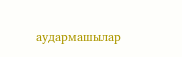аудармашылар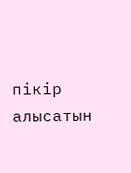пікір алысатын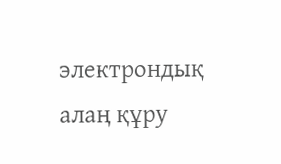электрондық алаң құру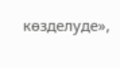көзделуде»,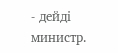- дейді министр.